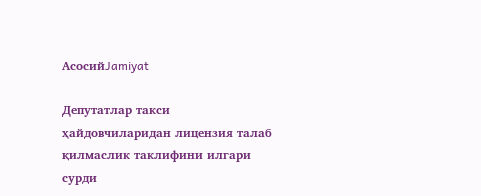АсосийJamiyat

Депутатлар такси ҳайдовчиларидан лицензия талаб қилмаслик таклифини илгари сурди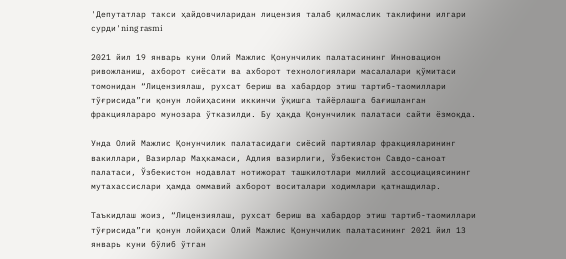'Депутатлар такси ҳайдовчиларидан лицензия талаб қилмаслик таклифини илгари сурди'ning rasmi

2021 йил 19 январь куни Олий Мажлис Қонунчилик палатасининг Инновацион ривожланиш, ахборот сиёсати ва ахборот технологиялари масалалари қўмитаси томонидан “Лицензиялаш, рухсат бериш ва хабардор этиш тартиб-таомиллари тўғрисида”ги қонун лойиҳасини иккинчи ўқишга тайёрлашга бағишланган фракциялараро мунозара ўтказилди. Бу ҳақда Қонунчилик палатаси сайти ёзмоқда.

Унда Олий Мажлис Қонунчилик палатасидаги сиёсий партиялар фракцияларининг вакиллари, Вазирлар Маҳкамаси, Адлия вазирлиги, Ўзбекистон Савдо-саноат палатаси, Ўзбекистон нодавлат нотижорат ташкилотлари миллий ассоциациясининг мутахассислари ҳамда оммавий ахборот воситалари ходимлари қатнашдилар.

Таъкидлаш жоиз, “Лицензиялаш, рухсат бериш ва хабардор этиш тартиб-таомиллари тўғрисида”ги қонун лойиҳаси Олий Мажлис Қонунчилик палатасининг 2021 йил 13 январь куни бўлиб ўтган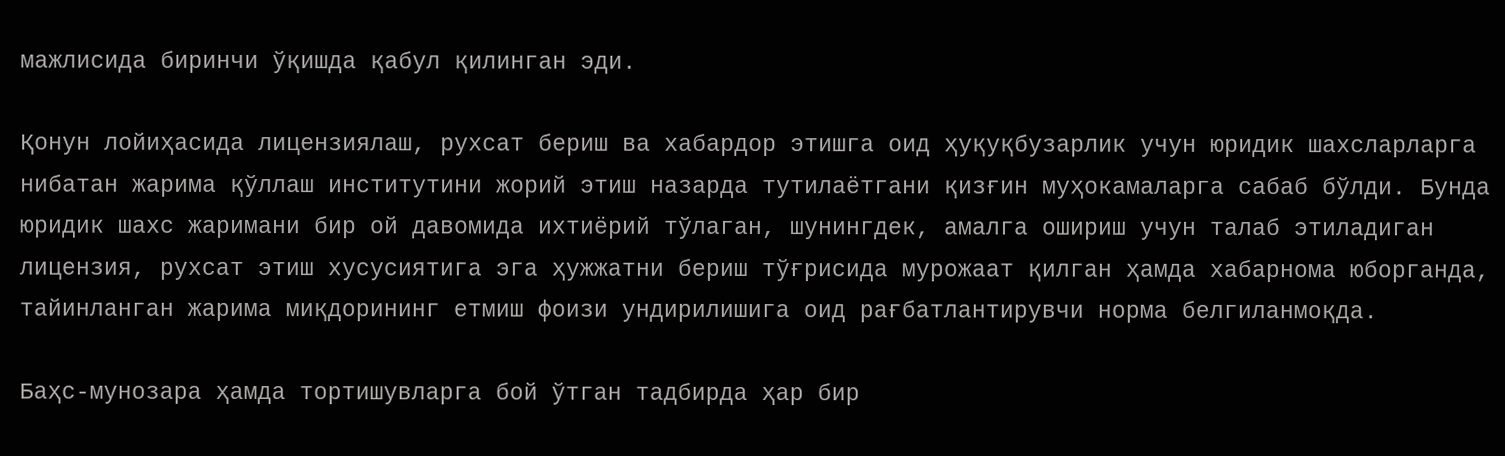мажлисида биринчи ўқишда қабул қилинган эди.

Қонун лойиҳасида лицензиялаш, рухсат бериш ва хабардор этишга оид ҳуқуқбузарлик учун юридик шахсларларга нибатан жарима қўллаш институтини жорий этиш назарда тутилаётгани қизғин муҳокамаларга сабаб бўлди. Бунда юридик шахс жаримани бир ой давомида ихтиёрий тўлаган, шунингдек, амалга ошириш учун талаб этиладиган лицензия, рухсат этиш хусусиятига эга ҳужжатни бериш тўғрисида мурожаат қилган ҳамда хабарнома юборганда, тайинланган жарима миқдорининг етмиш фоизи ундирилишига оид рағбатлантирувчи норма белгиланмоқда.

Баҳс-мунозара ҳамда тортишувларга бой ўтган тадбирда ҳар бир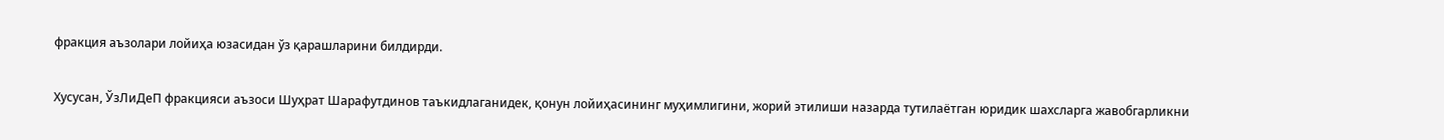фракция аъзолари лойиҳа юзасидан ўз қарашларини билдирди.

Хусусан, ЎзЛиДеП фракцияси аъзоси Шуҳрат Шарафутдинов таъкидлаганидек, қонун лойиҳасининг муҳимлигини, жорий этилиши назарда тутилаётган юридик шахсларга жавобгарликни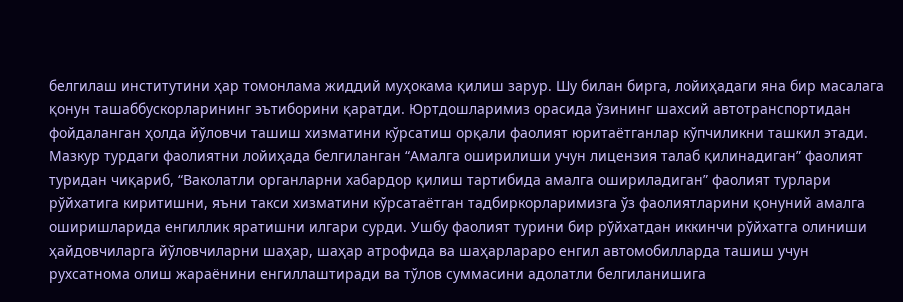белгилаш институтини ҳар томонлама жиддий муҳокама қилиш зарур. Шу билан бирга, лойиҳадаги яна бир масалага қонун ташаббускорларининг эътиборини қаратди. Юртдошларимиз орасида ўзининг шахсий автотранспортидан фойдаланган ҳолда йўловчи ташиш хизматини кўрсатиш орқали фаолият юритаётганлар кўпчиликни ташкил этади. Мазкур турдаги фаолиятни лойиҳада белгиланган “Амалга оширилиши учун лицензия талаб қилинадиган” фаолият туридан чиқариб, “Ваколатли органларни хабардор қилиш тартибида амалга ошириладиган” фаолият турлари рўйхатига киритишни, яъни такси хизматини кўрсатаётган тадбиркорларимизга ўз фаолиятларини қонуний амалга оширишларида енгиллик яратишни илгари сурди. Ушбу фаолият турини бир рўйхатдан иккинчи рўйхатга олиниши ҳайдовчиларга йўловчиларни шаҳар, шаҳар атрофида ва шаҳарлараро енгил автомобилларда ташиш учун рухсатнома олиш жараёнини енгиллаштиради ва тўлов суммасини адолатли белгиланишига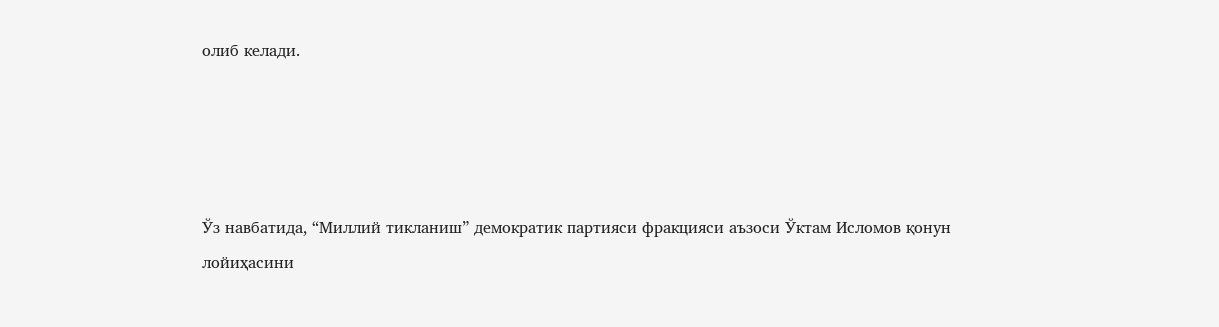олиб келади.




Ўз навбатида, “Миллий тикланиш” демократик партияси фракцияси аъзоси Ўктам Исломов қонун лойиҳасини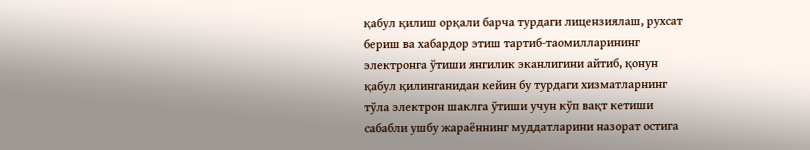қабул қилиш орқали барча турдаги лицензиялаш, рухсат бериш ва хабардор этиш тартиб-таомилларининг электронга ўтиши янгилик эканлигини айтиб, қонун қабул қилинганидан кейин бу турдаги хизматларнинг тўла электрон шаклга ўтиши учун кўп вақт кетиши сабабли ушбу жараённинг муддатларини назорат остига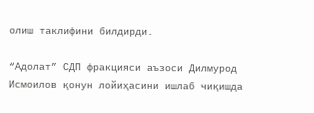олиш таклифини билдирди.

“Адолат” СДП фракцияси аъзоси Дилмурод Исмоилов қонун лойиҳасини ишлаб чиқишда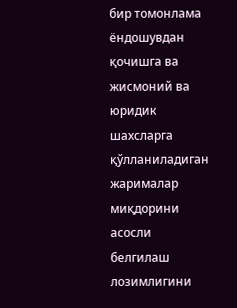бир томонлама ёндошувдан қочишга ва жисмоний ва юридик шахсларга қўлланиладиган жарималар миқдорини асосли белгилаш лозимлигини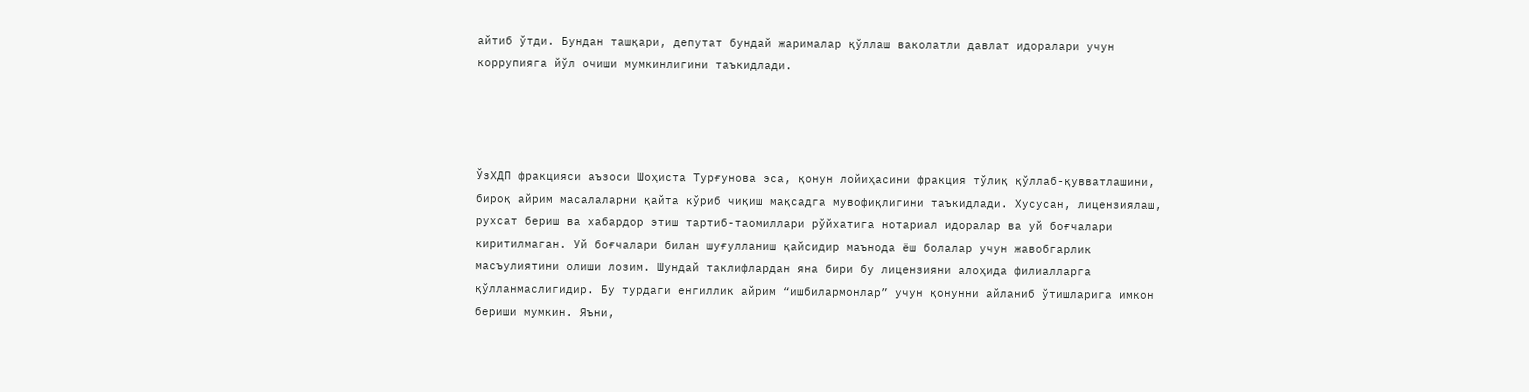айтиб ўтди. Бундан ташқари, депутат бундай жарималар қўллаш ваколатли давлат идоралари учун коррупияга йўл очиши мумкинлигини таъкидлади.




ЎзХДП фракцияси аъзоси Шоҳиста Турғунова эса, қонун лойиҳасини фракция тўлиқ қўллаб-қувватлашини, бироқ айрим масалаларни қайта кўриб чиқиш мақсадга мувофиқлигини таъкидлади. Хусусан, лицензиялаш, рухсат бериш ва хабардор этиш тартиб-таомиллари рўйхатига нотариал идоралар ва уй боғчалари киритилмаган. Уй боғчалари билан шуғулланиш қайсидир маънода ёш болалар учун жавобгарлик масъулиятини олиши лозим. Шундай таклифлардан яна бири бу лицензияни алоҳида филиалларга қўлланмаслигидир. Бу турдаги енгиллик айрим “ишбилармонлар” учун қонунни айланиб ўтишларига имкон бериши мумкин. Яъни,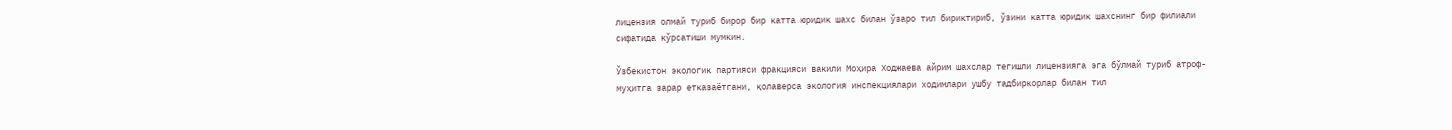лицензия олмай туриб бирор бир катта юридик шахс билан ўзаро тил бириктириб, ўзини катта юридик шахснинг бир филиали сифатида кўрсатиши мумкин.

Ўзбекистон экологик партияси фракцияси вакили Моҳира Ходжаева айрим шахслар тегишли лицензияга эга бўлмай туриб атроф-муҳитга зарар етказаётгани, қолаверса экология инспекциялари ходимлари ушбу тадбиркорлар билан тил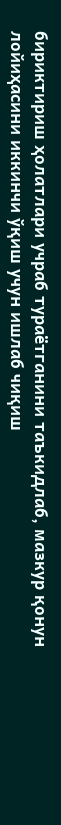бириктириш ҳолатлари учраб тураётганини таъкидлаб, мазкур қонун лойиҳасини иккинчи ўқиш учун ишлаб чиқиш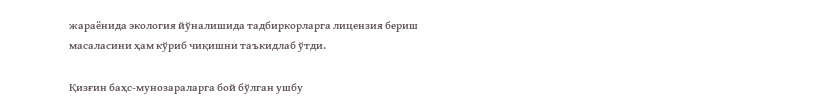жараёнида экология йўналишида тадбиркорларга лицензия бериш масаласини ҳам кўриб чиқишни таъкидлаб ўтди.

Қизғин баҳс-мунозараларга бой бўлган ушбу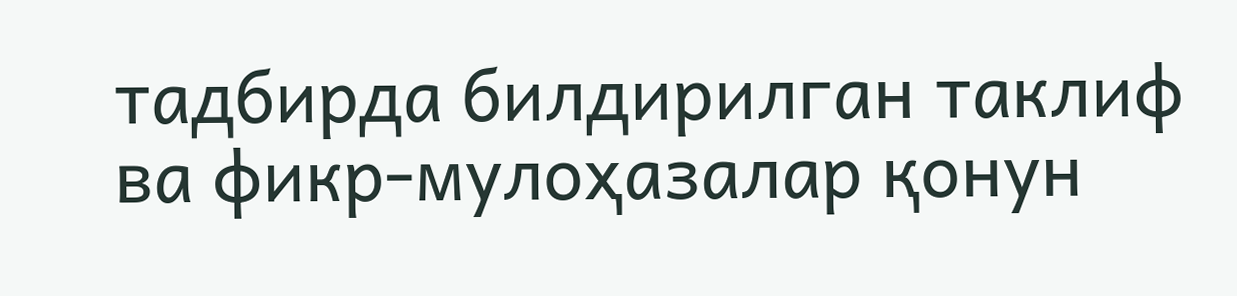тадбирда билдирилган таклиф ва фикр-мулоҳазалар қонун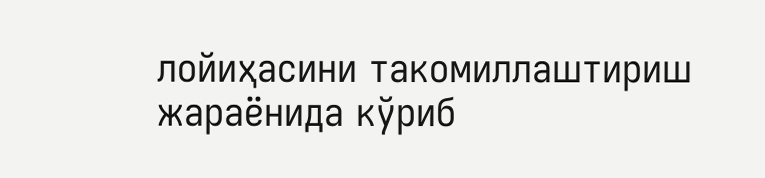лойиҳасини такомиллаштириш жараёнида кўриб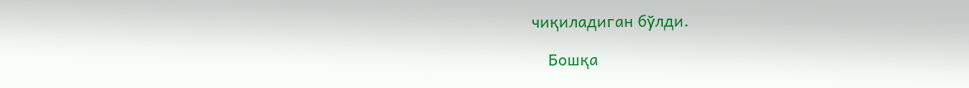чиқиладиган бўлди.

    Бошқа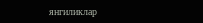янгиликлар